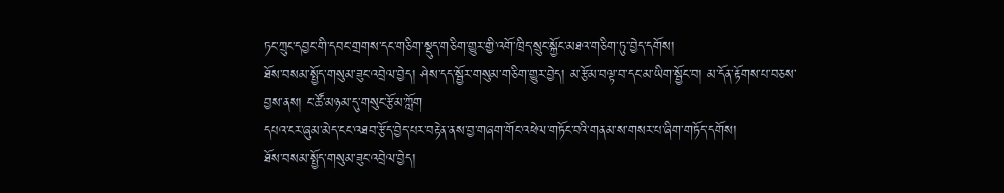ཏང་ཀྲུང་དབྱང་གི་དབང་གྲགས་དང་གཅིག་སྡུད་གཅིག་གྱུར་གྱི་འགོ་ཁྲིད་སྲུང་སྐྱོང་མཐའ་གཅིག་ཏུ་་བྱེད་དགོས།
ཐོས་བསམ་སྤྱོད་གསུམ་ཟུང་འབྲེལ་བྱེད། ཤེས་དད་སྦྱོར་གསུམ་གཅིག་གྱུར་བྱེད། མ་རྩོམ་བལྟ་བ་དང་མ་ཡིག་སྦྱོང་བ། མ་དོན་རྟོགས་པ་བཅས་བྱས་ནས། ང་ཚོ་མཉམ་དུ་གསུང་རྩོམ་ཀློག
དཔའ་ངར་ཞུམ་མེད་ངང་འཐབ་རྩོད་བྱེད་པར་བརྟེན་ནས་བྱ་གཞག་གོང་འཕེལ་གཏོང་བའི་གནམ་ས་གསར་པ་ཞིག་གཏོད་དགོས།
ཐོས་བསམ་སྤྱོད་གསུམ་ཟུང་འབྲེལ་བྱེད།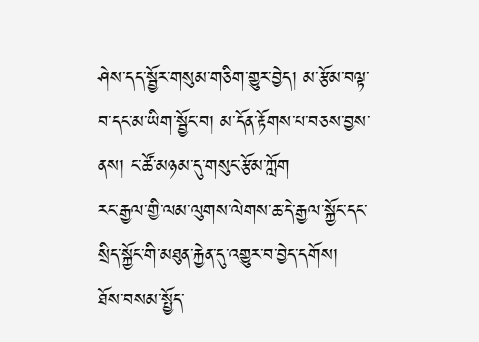ཤེས་དད་སྦྱོར་གསུམ་གཅིག་གྱུར་བྱེད། མ་རྩོམ་བལྟ་བ་དང་མ་ཡིག་སྦྱོང་བ། མ་དོན་རྟོགས་པ་བཅས་བྱས་ནས། ང་ཚོ་མཉམ་དུ་གསུང་རྩོམ་ཀློག
རང་རྒྱལ་གྱི་ལམ་ལུགས་ལེགས་ཆ་དེ་རྒྱལ་སྐྱོང་དང་སྲིད་སྐྱོང་གི་མཐུན་རྐྱེན་དུ་འགྱུར་བ་བྱེད་དགོས།
ཐོས་བསམ་སྤྱོད་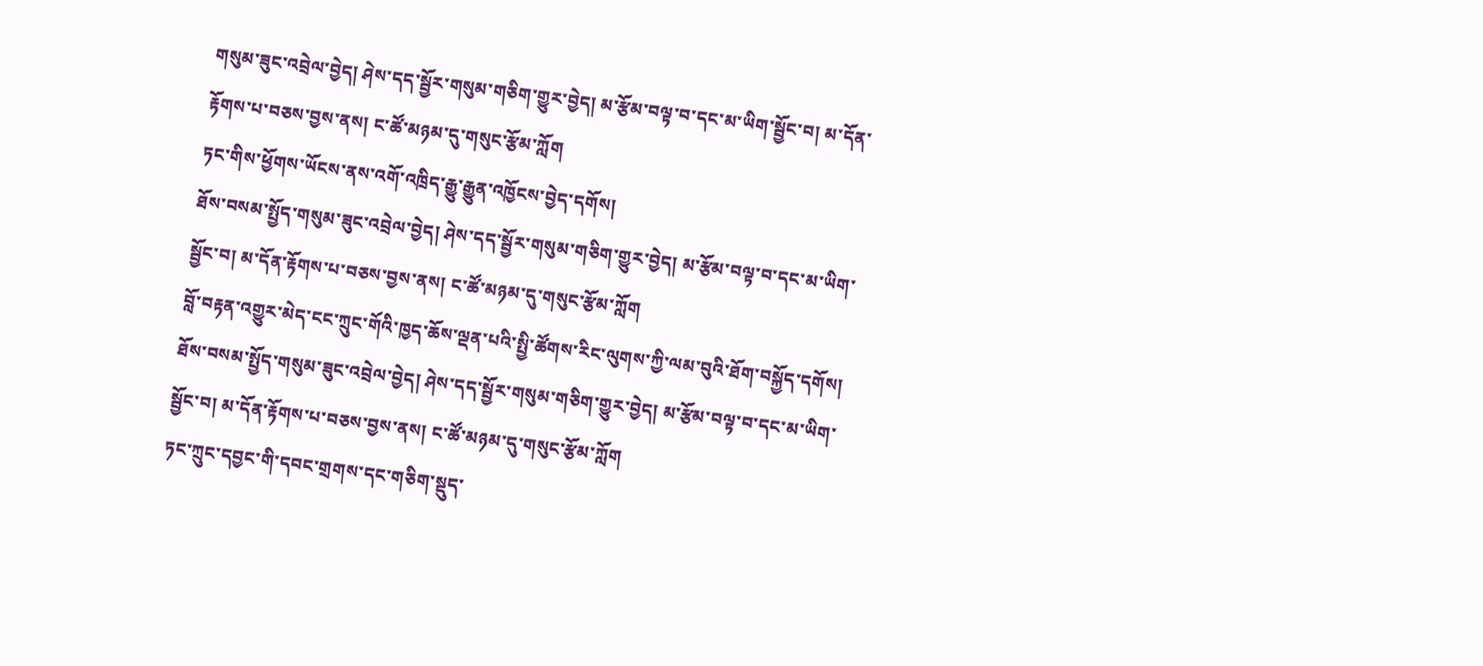གསུམ་ཟུང་འབྲེལ་བྱེད། ཤེས་དད་སྦྱོར་གསུམ་གཅིག་གྱུར་བྱེད། མ་རྩོམ་བལྟ་བ་དང་མ་ཡིག་སྦྱོང་བ། མ་དོན་རྟོགས་པ་བཅས་བྱས་ནས། ང་ཚོ་མཉམ་དུ་གསུང་རྩོམ་ཀློག
ཏང་གིས་ཕྱོགས་ཡོངས་ནས་འགོ་འཁྲིད་རྒྱུ་རྒྱུན་འཁྱོངས་བྱེད་དགོས།
ཐོས་བསམ་སྤྱོད་གསུམ་ཟུང་འབྲེལ་བྱེད། ཤེས་དད་སྦྱོར་གསུམ་གཅིག་གྱུར་བྱེད། མ་རྩོམ་བལྟ་བ་དང་མ་ཡིག་སྦྱོང་བ། མ་དོན་རྟོགས་པ་བཅས་བྱས་ནས། ང་ཚོ་མཉམ་དུ་གསུང་རྩོམ་ཀློག
བློ་བརྟན་འགྱུར་མེད་ངང་ཀྲུང་གོའི་ཁྱད་ཆོས་ལྡན་པའི་སྤྱི་ཚོགས་རིང་ལུགས་ཀྱི་ལམ་བུའི་ཐོག་བསྐྱོད་དགོས།
ཐོས་བསམ་སྤྱོད་གསུམ་ཟུང་འབྲེལ་བྱེད། ཤེས་དད་སྦྱོར་གསུམ་གཅིག་གྱུར་བྱེད། མ་རྩོམ་བལྟ་བ་དང་མ་ཡིག་སྦྱོང་བ། མ་དོན་རྟོགས་པ་བཅས་བྱས་ནས། ང་ཚོ་མཉམ་དུ་གསུང་རྩོམ་ཀློག
ཏང་ཀྲུང་དབྱང་གི་དབང་གྲགས་དང་གཅིག་སྡུད་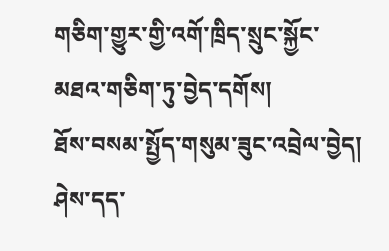གཅིག་གྱུར་གྱི་འགོ་ཁྲིད་སྲུང་སྐྱོང་མཐའ་གཅིག་ཏུ་བྱེད་དགོས།
ཐོས་བསམ་སྤྱོད་གསུམ་ཟུང་འབྲེལ་བྱེད། ཤེས་དད་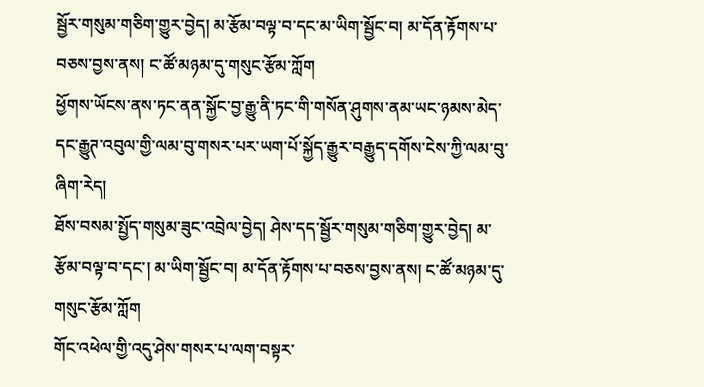སྦྱོར་གསུམ་གཅིག་གྱུར་བྱེད། མ་རྩོམ་བལྟ་བ་དང་མ་ཡིག་སྦྱོང་བ། མ་དོན་རྟོགས་པ་བཅས་བྱས་ནས། ང་ཚོ་མཉམ་དུ་གསུང་རྩོམ་ཀློག
ཕྱོགས་ཡོངས་ནས་ཏང་ནན་སྐྱོང་བྱ་རྒྱུ་ནི་ཏང་གི་གསོན་ཤུགས་ནམ་ཡང་ཉམས་མེད་དང་རྒྱུཊ་འབུལ་གྱི་ལམ་བུ་གསར་པར་ཡག་པོ་སྐྱོད་རྒྱུར་བརྒྱུད་དགོས་ངེས་ཀྱི་ལམ་བུ་ཞིག་རེད།
ཐོས་བསམ་སྤྱོད་གསུམ་ཟུང་འབྲེལ་བྱེད། ཤེས་དད་སྦྱོར་གསུམ་གཅིག་གྱུར་བྱེད། མ་རྩོམ་བལྟ་བ་དང་། མ་ཡིག་སྦྱོང་བ། མ་དོན་རྟོགས་པ་བཅས་བྱས་ནས། ང་ཚོ་མཉམ་དུ་གསུང་རྩོམ་ཀློག
གོང་འཕེལ་གྱི་འདུ་ཤེས་གསར་པ་ལག་བསྟར་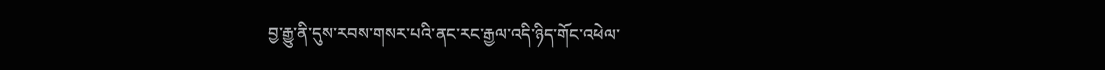བྱ་རྒྱུ་ནི་དུས་རབས་གསར་པའི་ནང་རང་རྒྱལ་འདི་ཉིད་གོང་འཕེལ་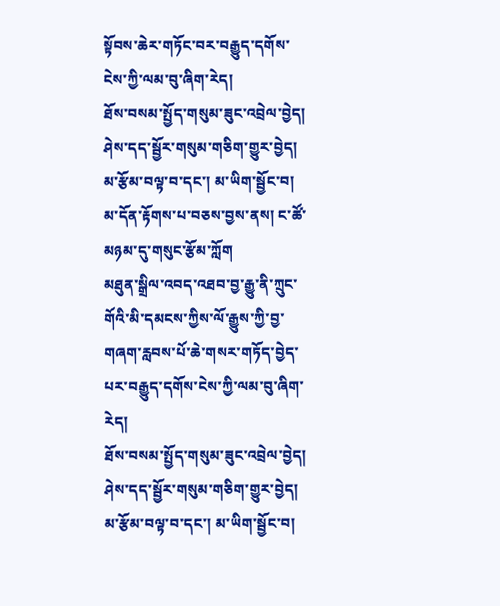སྟོབས་ཆེར་གཏོང་བར་བརྒྱུད་དགོས་ངེས་ཀྱི་ལམ་བུ་ཞིག་རེད།
ཐོས་བསམ་སྤྱོད་གསུམ་ཟུང་འབྲེལ་བྱེད། ཤེས་དད་སྦྱོར་གསུམ་གཅིག་གྱུར་བྱེད། མ་རྩོམ་བལྟ་བ་དང་། མ་ཡིག་སྦྱོང་བ། མ་དོན་རྟོགས་པ་བཅས་བྱས་ནས། ང་ཚོ་མཉམ་དུ་གསུང་རྩོམ་ཀློག
མཐུན་སྒྲིལ་འབད་འཐབ་བྱ་རྒྱུ་ནི་ཀྲུང་གོའི་མི་དམངས་ཀྱིས་ལོ་རྒྱུས་ཀྱི་བྱ་གཞག་རླབས་པོ་ཆེ་གསར་གཏོད་བྱེད་པར་བརྒྱུད་དགོས་ངེས་ཀྱི་ལམ་བུ་ཞིག་རེད།
ཐོས་བསམ་སྤྱོད་གསུམ་ཟུང་འབྲེལ་བྱེད། ཤེས་དད་སྦྱོར་གསུམ་གཅིག་གྱུར་བྱེད། མ་རྩོམ་བལྟ་བ་དང་། མ་ཡིག་སྦྱོང་བ།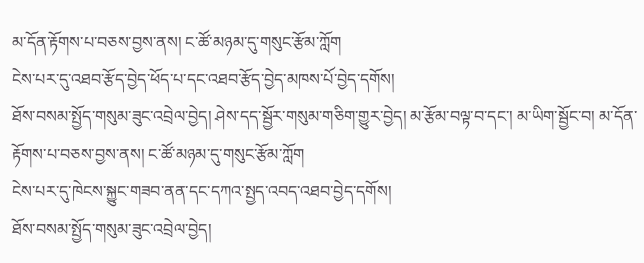མ་དོན་རྟོགས་པ་བཅས་བྱས་ནས། ང་ཚོ་མཉམ་དུ་གསུང་རྩོམ་ཀློག
ངེས་པར་དུ་འཐབ་རྩོད་བྱེད་ཕོད་པ་དང་འཐབ་རྩོད་བྱེད་མཁས་པོ་བྱེད་དགོས།
ཐོས་བསམ་སྤྱོད་གསུམ་ཟུང་འབྲེལ་བྱེད། ཤེས་དད་སྦྱོར་གསུམ་གཅིག་གྱུར་བྱེད། མ་རྩོམ་བལྟ་བ་དང་། མ་ཡིག་སྦྱོང་བ། མ་དོན་རྟོགས་པ་བཅས་བྱས་ནས། ང་ཚོ་མཉམ་དུ་གསུང་རྩོམ་ཀློག
ངེས་པར་དུ་ཁེངས་སྐྱུང་གཟབ་ནན་དང་དཀའ་སྤྱད་འབད་འཐབ་བྱེད་དགོས།
ཐོས་བསམ་སྤྱོད་གསུམ་ཟུང་འབྲེལ་བྱེད།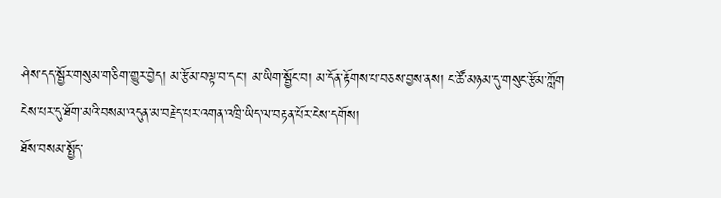ཤེས་དད་སྦྱོར་གསུམ་གཅིག་གྱུར་བྱེད། མ་རྩོམ་བལྟ་བ་དང་། མ་ཡིག་སྦྱོང་བ། མ་དོན་རྟོགས་པ་བཅས་བྱས་ནས། ང་ཚོ་མཉམ་དུ་གསུང་རྩོམ་ཀློག
ངེས་པར་དུ་ཐོག་མའི་བསམ་འདུན་མ་བརྗེད་པར་འགན་འཁྲི་ཡིད་ལ་བརྟན་པོར་ངེས་དགོས།
ཐོས་བསམ་སྤྱོད་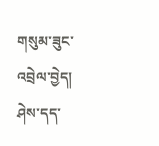གསུམ་ཟུང་འབྲེལ་བྱེད། ཤེས་དད་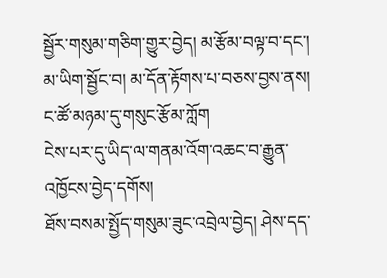སྦྱོར་གསུམ་གཅིག་གྱུར་བྱེད། མ་རྩོམ་བལྟ་བ་དང་། མ་ཡིག་སྦྱོང་བ། མ་དོན་རྟོགས་པ་བཅས་བྱས་ནས། ང་ཚོ་མཉམ་དུ་གསུང་རྩོམ་ཀློག
ངེས་པར་དུ་ཡིད་ལ་གནམ་འོག་འཆང་བ་རྒྱུན་འཁྱོངས་བྱེད་དགོས།
ཐོས་བསམ་སྤྱོད་གསུམ་ཟུང་འབྲེལ་བྱེད། ཤེས་དད་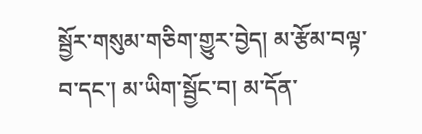སྦྱོར་གསུམ་གཅིག་གྱུར་བྱེད། མ་རྩོམ་བལྟ་བ་དང་། མ་ཡིག་སྦྱོང་བ། མ་དོན་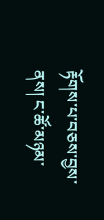རྟོགས་པ་བཅས་བྱས་ནས། ང་ཚོ་མཉམ་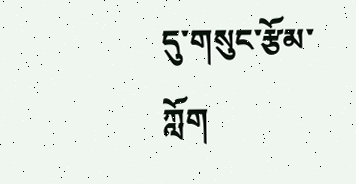དུ་གསུང་རྩོམ་ཀློག